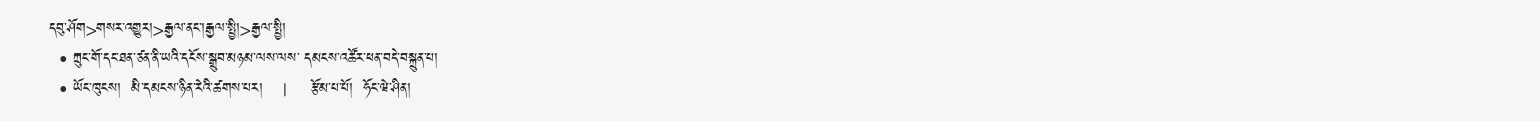དབུ་ཤོག>གསར་འགྱུར།>རྒྱལ་ནང་།རྒྱལ་སྤྱི།>རྒྱལ་སྤྱི།
  • ཀྲུང་གོ་དང་ཐན་ཙན་ནི་ཡའི་དངོས་སྒྲུབ་མཉམ་ལས་ལས་ དམངས་འཚོར་ཕན་བདེ་བསྐྲུན་པ།
  • ཡོང་ཁུངས།  མི་དམངས་ཉིན་རེའི་ཚགས་པར།    |     རྩོམ་པ་པོ།  ཧོང་ཝེ་ཤིན།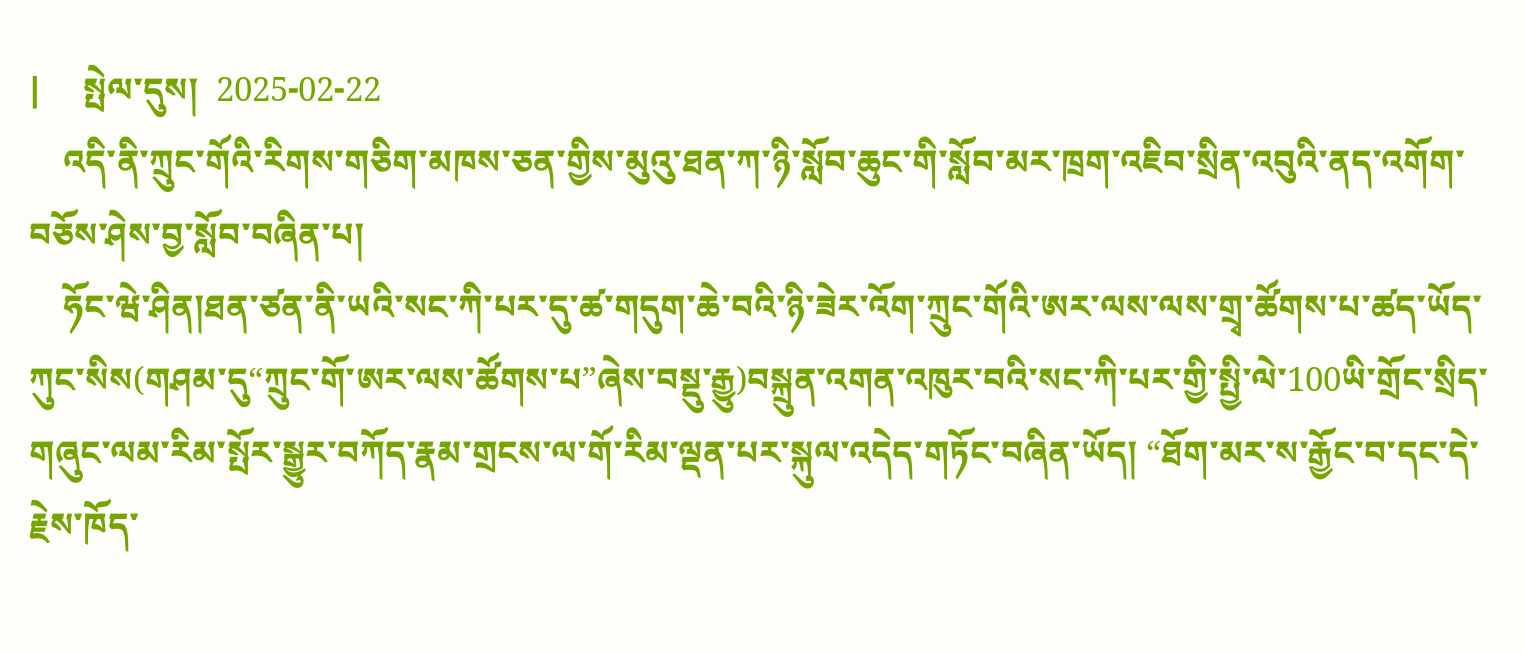|     སྤེལ་དུས།  2025-02-22
    འདི་ནི་ཀྲུང་གོའི་རིགས་གཅིག་མཁས་ཅན་གྱིས་མུའུ་ཐན་ཀ་ཉི་སློབ་ཆུང་གི་སློབ་མར་ཁྲག་འཇིབ་སྲིན་འབུའི་ནད་འགོག་བཅོས་ཤེས་བྱ་སློབ་བཞིན་པ།
    ཧོང་ཝེ་ཤིན།ཐན་ཙན་ནི་ཡའི་སང་ཀི་པར་དུ་ཚ་གདུག་ཆེ་བའི་ཉི་ཟེར་འོག་ཀྲུང་གོའི་ཨར་ལས་ལས་གྲྭ་ཚོགས་པ་ཚད་ཡོད་ཀུང་སིས(གཤམ་དུ“ཀྲུང་གོ་ཨར་ལས་ཚོགས་པ”ཞེས་བསྡུ་རྒྱུ)བསྐྲུན་འགན་འཁུར་བའི་སང་ཀི་པར་གྱི་སྤྱི་ལེ་100ཡི་གྲོང་སྲིད་གཞུང་ལམ་རིམ་སྤོར་སྒྱུར་བཀོད་རྣམ་གྲངས་ལ་གོ་རིམ་ལྡན་པར་སྐུལ་འདེད་གཏོང་བཞིན་ཡོད། “ཐོག་མར་ས་རྒྱོང་བ་དང་དེ་རྗེས་ཁོད་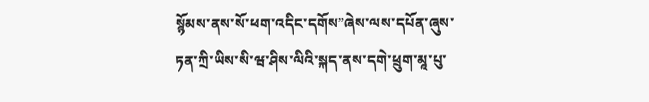སྙོམས་ནས་སོ་ཕག་འདིང་དགོས”ཞེས་ལས་དཔོན་ཞུས་ཏན་ཀྲི་ཡིས་སི་ཝ་ཤིས་ལིའི་སྐད་ནས་དགེ་ཕྲུག་མཱ་པུ་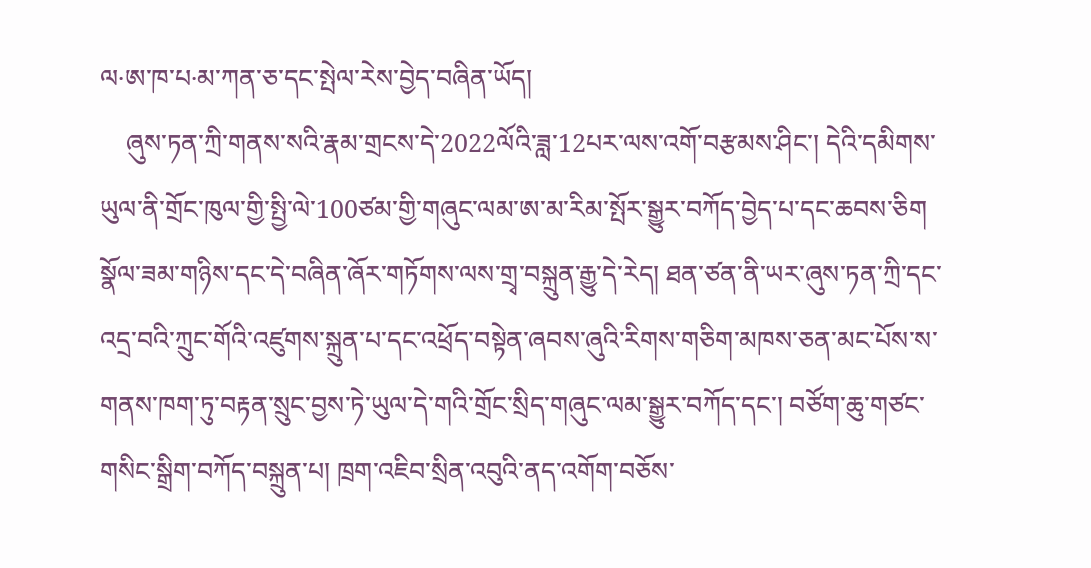ལ·ཨ་ཁ་པ·མ་ཀན་ཅ་དང་སྤེལ་རེས་བྱེད་བཞིན་ཡོད།
    ཞུས་ཏན་ཀྲི་གནས་སའི་རྣམ་གྲངས་དེ་2022ལོའི་ཟླ་12པར་ལས་འགོ་བརྩམས་ཤིང་། དེའི་དམིགས་ཡུལ་ནི་གྲོང་ཁུལ་གྱི་སྤྱི་ལེ་100ཙམ་གྱི་གཞུང་ལམ་ཨ་མ་རིམ་སྤོར་སྒྱུར་བཀོད་བྱེད་པ་དང་ཆབས་ཅིག སྣོལ་ཟམ་གཉིས་དང་དེ་བཞིན་ཞོར་གཏོགས་ལས་གྲྭ་བསྐྲུན་རྒྱུ་དེ་རེད། ཐན་ཙན་ནི་ཡར་ཞུས་ཏན་ཀྲི་དང་འདྲ་བའི་ཀྲུང་གོའི་འཛུགས་སྐྲུན་པ་དང་འཕྲོད་བསྟེན་ཞབས་ཞུའི་རིགས་གཅིག་མཁས་ཅན་མང་པོས་ས་གནས་ཁག་ཏུ་བརྟན་སྲུང་བྱས་ཏེ་ཡུལ་དེ་གའི་གྲོང་སྲིད་གཞུང་ལམ་སྒྱུར་བཀོད་དང་། བཙོག་ཆུ་གཙང་གསིང་སྒྲིག་བཀོད་བསྐྲུན་པ། ཁྲག་འཇིབ་སྲིན་འབུའི་ནད་འགོག་བཅོས་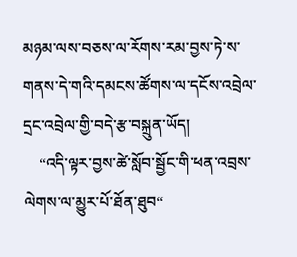མཉམ་ལས་བཅས་ལ་རོགས་རམ་བྱས་ཏེ་ས་གནས་དེ་གའི་དམངས་ཚོགས་ལ་དངོས་འབྲེལ་དྲང་འབྲེལ་གྱི་བདེ་རྩ་བསྐྲུན་ཡོད།
    “འདི་ལྟར་བྱས་ཚེ་སློབ་སྦྱོང་གི་ཕན་འབྲས་ལེགས་ལ་མྱུར་པོ་ཐོན་ཐུབ“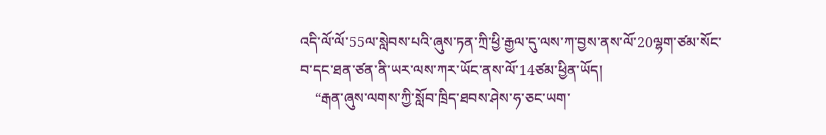འདི་ལོ་ལོ་55ལ་སླེབས་པའི་ཞུས་ཏན་ཀྲི་ཕྱི་རྒྱལ་དུ་ལས་ཀ་བྱས་ནས་ལོ་20ལྷག་ཙམ་སོང་བ་དང་ཐན་ཙན་ནི་ཡར་ལས་ཀར་ཡོང་ནས་ལོ་14ཙམ་ཕྱིན་ཡོད།
    “རྒན་ཞུས་ལགས་ཀྱི་སློབ་ཁྲིད་ཐབས་ཤེས་ཧ་ཅང་ཡག་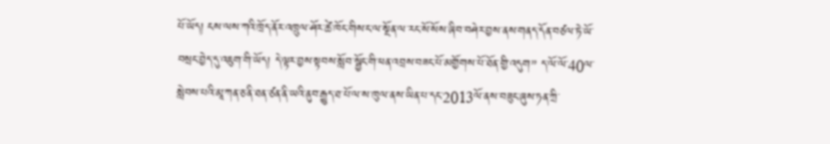པོ་ཡོད། ངས་ལས་ཀའི་ཁྲོད་ནོར་འཁྲུལ་ཤོར་ཚེ་ཁོང་གིས་ང་ལ་སྔོན་ལ་རང་སོ་སོས་ཞིབ་བཤེར་བྱས་ནས་གནད་དོན་བཙལ་ཏེ་ཡོ་བསྲང་བྱེད་དུ་འཇུག་གི་ཡོད། དེ་ལྟར་བྱས་སྟབས་སློབ་སྦྱོང་གི་ཕན་འབྲས་བཟང་པོ་མགྱོགས་པོ་ཐོན་གྱི་འདུག” ད་ལོ་ལོ་40ལ་སླེབས་པའི་མཱ་ཀན་ཅ་ནི་ཐན་ཙན་ནི་ཡའི་ནུབ་རྒྱུད་ཐ་པོ་ལ་ས་ཁུལ་ནས་ཡིན་པ་དང་2013ལོ་ནས་བཟུང་ཞུས་ཏན་ཀྲི་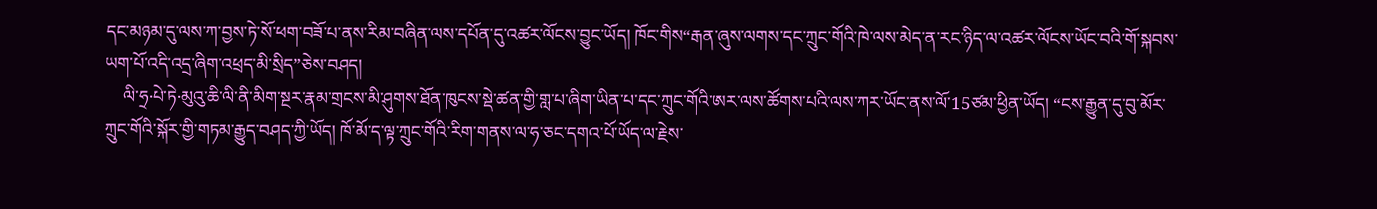དང་མཉམ་དུ་ལས་ཀ་བྱས་ཏེ་སོ་ཕག་བཟོ་པ་ནས་རིམ་བཞིན་ལས་དཔོན་དུ་འཚར་ལོངས་བྱུང་ཡོད། ཁོང་གིས“རྒན་ཞུས་ལགས་དང་ཀྲུང་གོའི་ཁེ་ལས་མེད་ན་རང་ཉིད་ལ་འཚར་ལོངས་ཡོང་བའི་གོ་སྐབས་ཡག་པོ་འདི་འདྲ་ཞིག་འཕྲད་མི་སྲིད”ཅེས་བཤད།
    ལི་ཧྲ·པེ་ཏེ·མུའུ་ཆི་ལི་ནི་མིག་སྔར་རྣམ་གྲངས་མི་ཤུགས་ཐོན་ཁུངས་སྡེ་ཚན་གྱི་གླ་པ་ཞིག་ཡིན་པ་དང་ཀྲུང་གོའི་ཨར་ལས་ཚོགས་པའི་ལས་ཀར་ཡོང་ནས་ལོ་15ཙམ་ཕྱིན་ཡོད། “ངས་རྒྱུན་དུ་བུ་མོར་ཀྲུང་གོའི་སྐོར་གྱི་གཏམ་རྒྱུད་བཤད་ཀྱི་ཡོད། ཁོ་མོ་ད་ལྟ་ཀྲུང་གོའི་རིག་གནས་ལ་ཧ་ཅང་དགའ་པོ་ཡོད་ལ་རྗེས་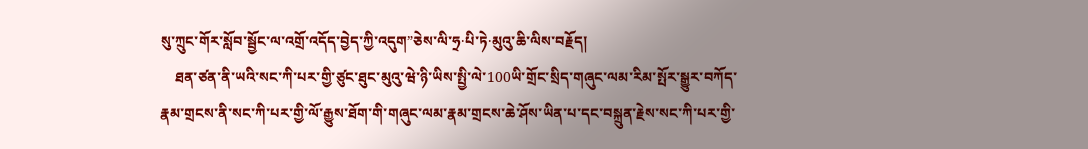སུ་ཀྲུང་གོར་སློབ་སྦྱོང་ལ་འགྲོ་འདོད་བྱེད་ཀྱི་འདུག”ཅེས་ལི་ཧྲ·པི་ཏེ·མུའུ་ཆི་ལིས་བརྗོད།
    ཐན་ཙན་ནི་ཡའི་སང་ཀི་པར་གྱི་ཙུང་ཐུང་མུའུ་ཝེ་ཉི་ཡིས་སྤྱི་ལེ་100ཡི་གྲོང་སྲིད་གཞུང་ལམ་རིམ་སྤོར་སྒྱུར་བཀོད་རྣམ་གྲངས་ནི་སང་ཀི་པར་གྱི་ལོ་རྒྱུས་ཐོག་གི་གཞུང་ལམ་རྣམ་གྲངས་ཆེ་ཤོས་ཡིན་པ་དང་བསྐྲུན་རྗེས་སང་ཀི་པར་གྱི་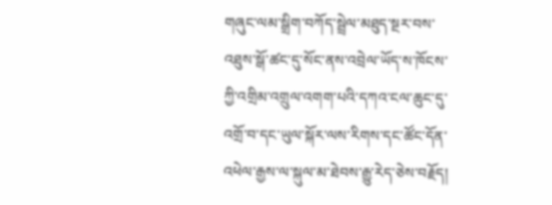གཞུང་ལམ་སྒྲིག་བཀོད་སྦྲེལ་མཐུད་སྔར་བས་འཐུས་སྒོ་ཚང་དུ་སོང་ནས་འབྲེལ་ཡོད་ས་ཁོངས་ཀྱི་འགྲིམ་འགྲུལ་འགག་པའི་དཀའ་ངལ་ཆུང་དུ་འགྲོ་བ་དང་ཡུལ་སྐོར་ལས་རིགས་དང་ཚོང་དོན་འཕེལ་རྒྱས་ལ་སྐུལ་མ་ཐེབས་རྒྱུ་རེད་ཅེས་བརྗོད།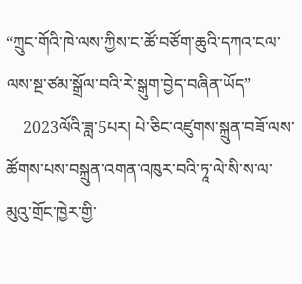“ཀྲུང་གོའི་ཁེ་ལས་ཀྱིས་ང་ཚོ་བཙོག་ཆུའི་དཀའ་ངལ་ལས་སྔ་ཙམ་སྒྲོལ་བའི་རེ་སྒུག་བྱེད་བཞིན་ཡོད”
    2023ལོའི་ཟླ་5པར། པེ་ཅིང་འཛུགས་སྐྲུན་བཟོ་ལས་ཚོགས་པས་བསྐྲུན་འགན་འཁུར་བའི་ཏཱ་ལེ་སི་ས་ལ་མུའུ་གྲོང་ཁྱེར་གྱི་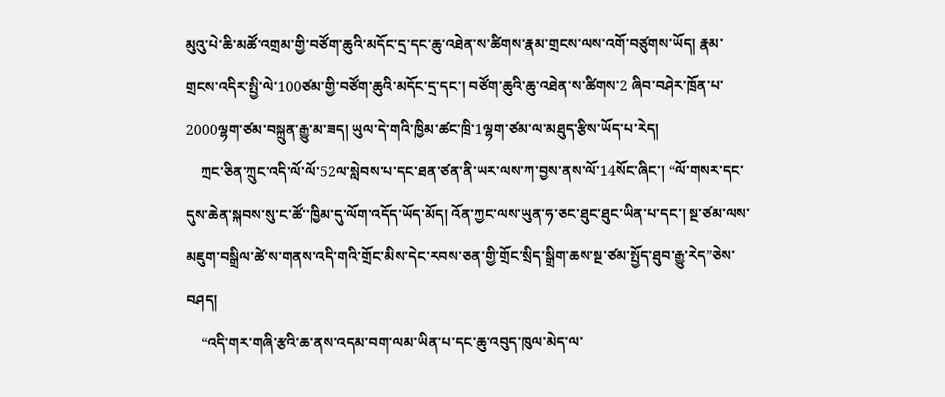མུའུ་པེ་ཆི་མཚོ་འགྲམ་གྱི་བཙོག་ཆུའི་མདོང་དྲ་དང་ཆུ་འཐེན་ས་ཚིགས་རྣམ་གྲངས་ལས་འགོ་བཙུགས་ཡོད། རྣམ་གྲངས་འདིར་སྤྱི་ལེ་100ཙམ་གྱི་བཙོག་ཆུའི་མདོང་དྲ་དང་། བཙོག་ཆུའི་ཆུ་འཐེན་ས་ཚིགས་2 ཞིབ་བཤེར་ཁྲོན་པ་2000ལྷག་ཙམ་བསྐྲུན་རྒྱུ་མ་ཟད། ཡུལ་དེ་གའི་ཁྱིམ་ཚང་ཁྲི་1ལྷག་ཙམ་ལ་མཐུད་རྩིས་ཡོད་པ་རེད།
    ཀྲང་ཅིན་ཀྲུང་འདི་ལོ་ལོ་52ལ་སླེབས་པ་དང་ཐན་ཙན་ནི་ཡར་ལས་ཀ་བྱས་ནས་ལོ་14སོང་ཞིང་། “ལོ་གསར་དང་དུས་ཆེན་སྐབས་སུ་ང་ཚོ་་ཁྱིམ་དུ་ལོག་འདོད་ཡོད་མོད། འོན་ཀྱང་ལས་ཡུན་ཧ་ཅང་ཐུང་ཐུང་ཡིན་པ་དང་། སྔ་ཙམ་ལས་མཇུག་བསྒྲིལ་ཚེ་ས་གནས་འདི་གའི་གྲོང་མིས་དེང་རབས་ཅན་གྱི་གྲོང་སྲིད་སྒྲིག་ཆས་སྔ་ཙམ་སྤྱོད་ཐུབ་རྒྱུ་རེད”ཅེས་བཤད།
    “འདི་གར་གཞི་རྩའི་ཆ་ནས་འདམ་བག་ལམ་ཡིན་པ་དང་ཆུ་འབུད་ཁུལ་མེད་ལ་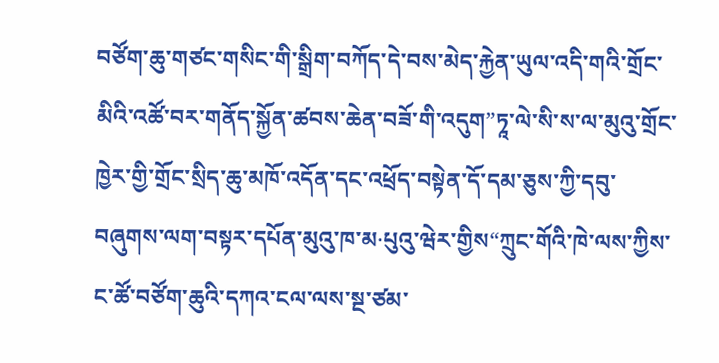བཙོག་ཆུ་གཙང་གསིང་གི་སྒྲིག་བཀོད་དེ་བས་མེད་རྐྱེན་ཡུལ་འདི་གའི་གྲོང་མིའི་འཚོ་བར་གནོད་སྐྱོན་ཚབས་ཆེན་བཟོ་གི་འདུག”ཏཱ་ལེ་སི་ས་ལ་མུའུ་གྲོང་ཁྱེར་གྱི་གྲོང་སྲིད་ཆུ་མཁོ་འདོན་དང་འཕྲོད་བསྟེན་དོ་དམ་ཅུས་ཀྱི་དབུ་བཞུགས་ལག་བསྟར་དཔོན་མུའུ་ཁ་མ·པུའུ་ཝེར་གྱིས“ཀྲུང་གོའི་ཁེ་ལས་ཀྱིས་ང་ཚོ་བཙོག་ཆུའི་དཀའ་ངལ་ལས་སྔ་ཙམ་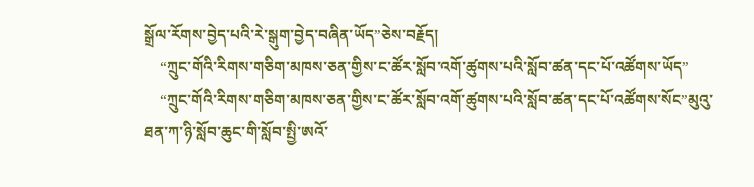སྒྲོལ་རོགས་བྱེད་པའི་རེ་སྒུག་བྱེད་བཞིན་ཡོད”ཅེས་བརྗོད།
    “ཀྲུང་གོའི་རིགས་གཅིག་མཁས་ཅན་གྱིས་ང་ཚོར་སློབ་འགོ་ཚུགས་པའི་སློབ་ཚན་དང་པོ་འཚོགས་ཡོད”
    “ཀྲུང་གོའི་རིགས་གཅིག་མཁས་ཅན་གྱིས་ང་ཚོར་སློབ་འགོ་ཚུགས་པའི་སློབ་ཚན་དང་པོ་འཚོགས་སོང”མུའུ་ཐན་ཀ་ཉི་སློབ་ཆུང་གི་སློབ་སྤྱི་ཨའོ་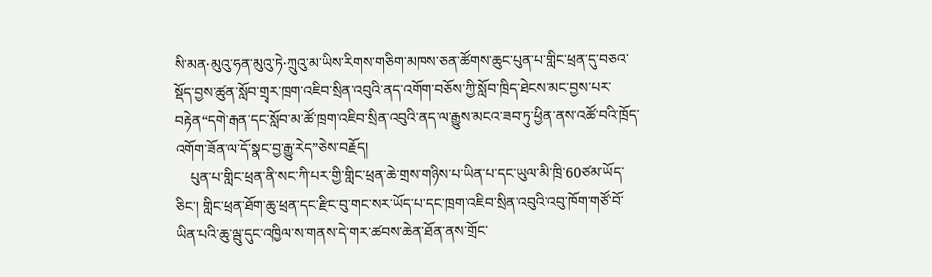སི་མན·མུའུ་ཧན་མུའུ་ཏེ·ཀྲུའུ་མ་ཡིས་རིགས་གཅིག་མཁས་ཅན་ཚོགས་ཆུང་པུན་པ་གླིང་ཕྲན་དུ་བཅའ་སྡོད་བྱས་ཚུན་སློབ་གྲྭར་ཁྲག་འཇིབ་སྲིན་འབུའི་ནད་འགོག་བཅོས་ཀྱི་སློབ་ཁྲིད་ཐེངས་མང་བྱས་པར་བརྟེན“དགེ་རྒན་དང་སློབ་མ་ཚོ་ཁྲག་འཇིབ་སྲིན་འབུའི་ནད་ལ་རྒྱུས་མངའ་ཟབ་ཏུ་ཕྱིན་ནས་འཚོ་བའི་ཁྲོད་འགོག་ཟོན་ལ་དོ་སྣང་བྱ་རྒྱུ་རེད”ཅེས་བརྗོད།
    པུན་པ་གླིང་ཕྲན་ནི་སང་ཀི་པར་གྱི་གླིང་ཕྲན་ཆེ་གྲས་གཉིས་པ་ཡིན་པ་དང་ཡུལ་མི་ཁྲི་60ཙམ་ཡོད་ཅིང་། གླིང་ཕྲན་ཐོག་ཆུ་ཕྲན་དང་རྫིང་བུ་གང་སར་ཡོད་པ་དང་ཁྲག་འཇིབ་སྲིན་འབུའི་འབུ་ཁོག་གཙོ་བོ་ཡིན་པའི་ཆུ་ལྦུ་དུང་འཁྱིལ་ས་གནས་དེ་གར་ཚབས་ཆེན་ཐོན་ནས་གྲོང་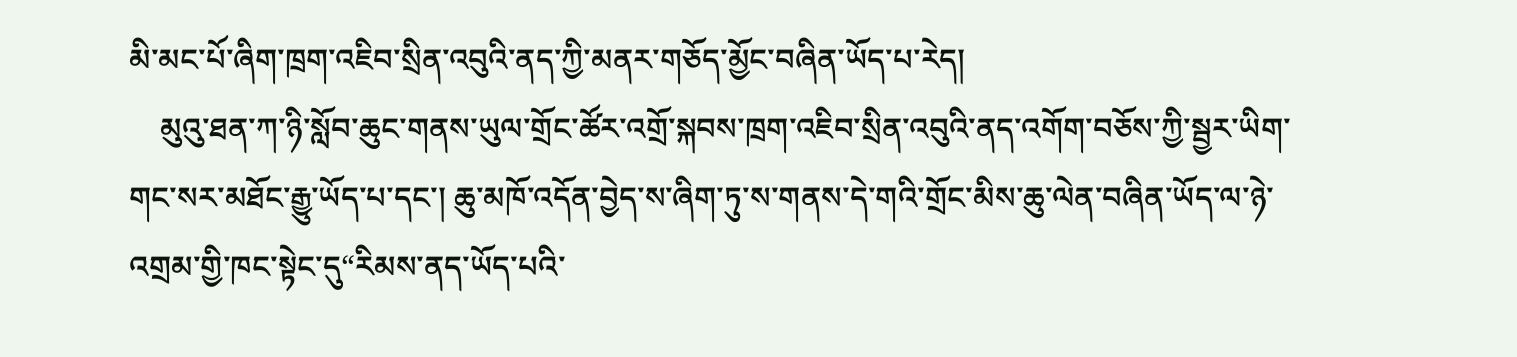མི་མང་པོ་ཞིག་ཁྲག་འཇིབ་སྲིན་འབུའི་ནད་ཀྱི་མནར་གཅོད་མྱོང་བཞིན་ཡོད་པ་རེད།
    མུའུ་ཐན་ཀ་ཉི་སློབ་ཆུང་གནས་ཡུལ་གྲོང་ཚོར་འགྲོ་སྐབས་ཁྲག་འཇིབ་སྲིན་འབུའི་ནད་འགོག་བཅོས་ཀྱི་སྦྱར་ཡིག་གང་སར་མཐོང་རྒྱུ་ཡོད་པ་དང་། ཆུ་མཁོ་འདོན་བྱེད་ས་ཞིག་ཏུ་ས་གནས་དེ་གའི་གྲོང་མིས་ཆུ་ལེན་བཞིན་ཡོད་ལ་ཉེ་འགྲམ་གྱི་ཁང་སྟེང་དུ“རིམས་ནད་ཡོད་པའི་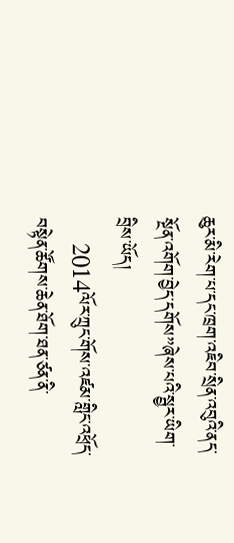ཆུར་མི་རེག་པ་དང་ཁྲག་འཇིབ་སྲིན་འབུའི་ནད་སྔོན་འགོག་བྱེད་དགོས”ཞེས་པའི་སྦྱར་ཡིག་བྲིས་ཡོད།
    2014ལོར་ཀྲུང་གོས་འཛམ་གླིང་འཕྲོད་བསྟེན་ཚོགས་ཆེན་ཐོག་ཐན་ཙན་ནི་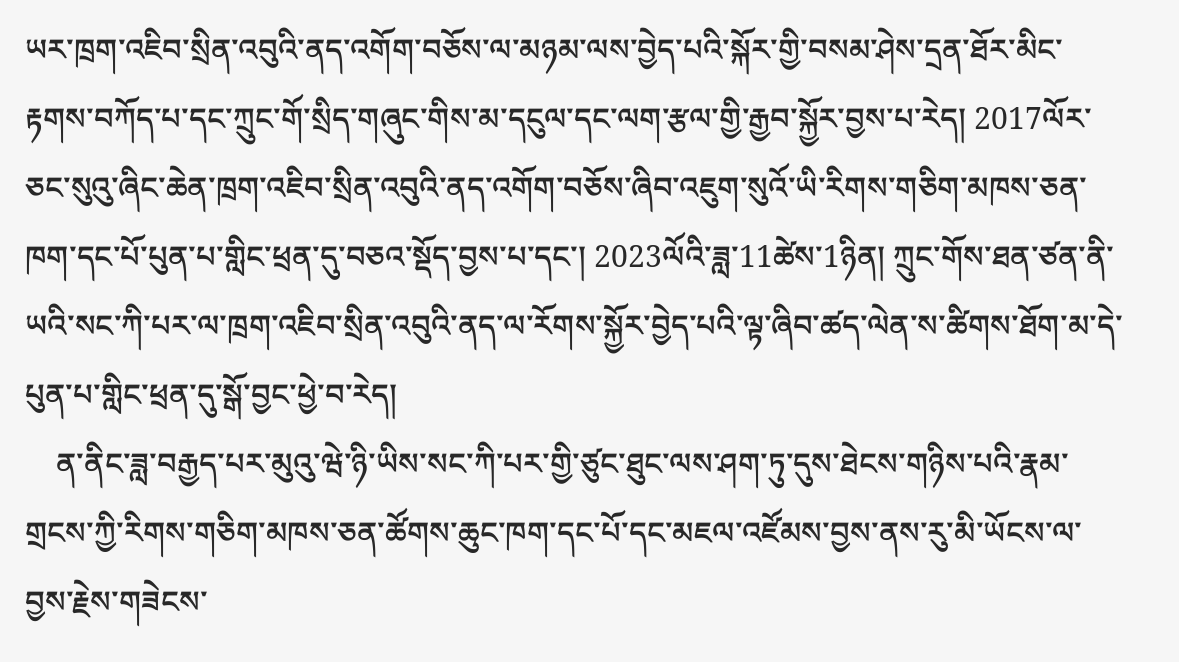ཡར་ཁྲག་འཇིབ་སྲིན་འབུའི་ནད་འགོག་བཅོས་ལ་མཉམ་ལས་བྱེད་པའི་སྐོར་གྱི་བསམ་ཤེས་དྲན་ཐོར་མིང་རྟགས་བཀོད་པ་དང་ཀྲུང་གོ་སྲིད་གཞུང་གིས་མ་དངུལ་དང་ལག་རྩལ་གྱི་རྒྱབ་སྐྱོར་བྱས་པ་རེད། 2017ལོར་ཅང་སུའུ་ཞིང་ཆེན་ཁྲག་འཇིབ་སྲིན་འབུའི་ནད་འགོག་བཅོས་ཞིབ་འཇུག་སུའོ་ཡི་རིགས་གཅིག་མཁས་ཅན་ཁག་དང་པོ་པུན་པ་གླིང་ཕྲན་དུ་བཅའ་སྡོད་བྱས་པ་དང་། 2023ལོའི་ཟླ་11ཚེས་1ཉིན། ཀྲུང་གོས་ཐན་ཙན་ནི་ཡའི་སང་ཀི་པར་ལ་ཁྲག་འཇིབ་སྲིན་འབུའི་ནད་ལ་རོགས་སྐྱོར་བྱེད་པའི་ལྟ་ཞིབ་ཚད་ལེན་ས་ཚིགས་ཐོག་མ་དེ་པུན་པ་གླིང་ཕྲན་དུ་སྒོ་བྱང་ཕྱེ་བ་རེད།
    ན་ནིང་ཟླ་བརྒྱད་པར་མུའུ་ཝེ་ཉི་ཡིས་སང་ཀི་པར་གྱི་ཙུང་ཐུང་ལས་ཤག་ཏུ་དུས་ཐེངས་གཉིས་པའི་རྣམ་གྲངས་ཀྱི་རིགས་གཅིག་མཁས་ཅན་ཚོགས་ཆུང་ཁག་དང་པོ་དང་མཇལ་འཛོམས་བྱས་ནས་རུ་མི་ཡོངས་ལ་བྱས་རྗེས་གཟེངས་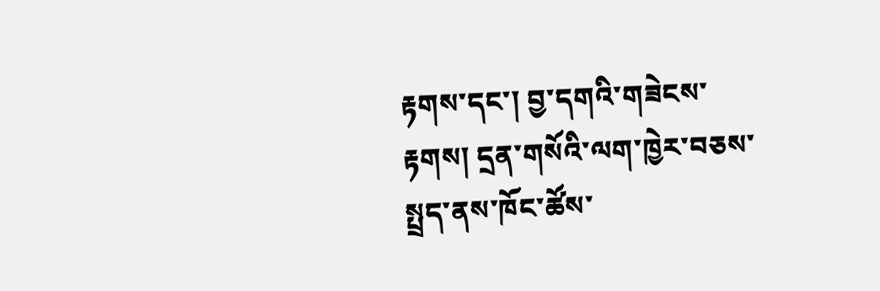རྟགས་དང་། བྱ་དགའི་གཟེངས་རྟགས། དྲན་གསོའི་ལག་ཁྱེར་བཅས་སྤྲད་ནས་ཁོང་ཚོས་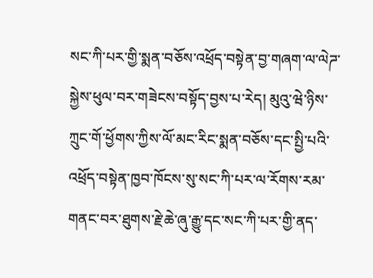སང་ཀི་པར་གྱི་སྨན་བཅོས་འཕྲོད་བསྟེན་བྱ་གཞག་ལ་ལེཌ་སྐྱེས་ཕུལ་བར་གཟེངས་བསྟོད་བྱས་པ་རེད། མུའུ་ཝེ་ཉིས་ཀྲུང་གོ་ཕྱོགས་ཀྱིས་ལོ་མང་རིང་སྨན་བཅོས་དང་སྤྱི་པའི་འཕྲོད་བསྟེན་ཁྱབ་ཁོངས་སུ་སང་ཀི་པར་ལ་རོགས་རམ་གནང་བར་ཐུགས་རྗེ་ཆེ་ཞུ་རྒྱུ་དང་སང་ཀི་པར་གྱི་ནད་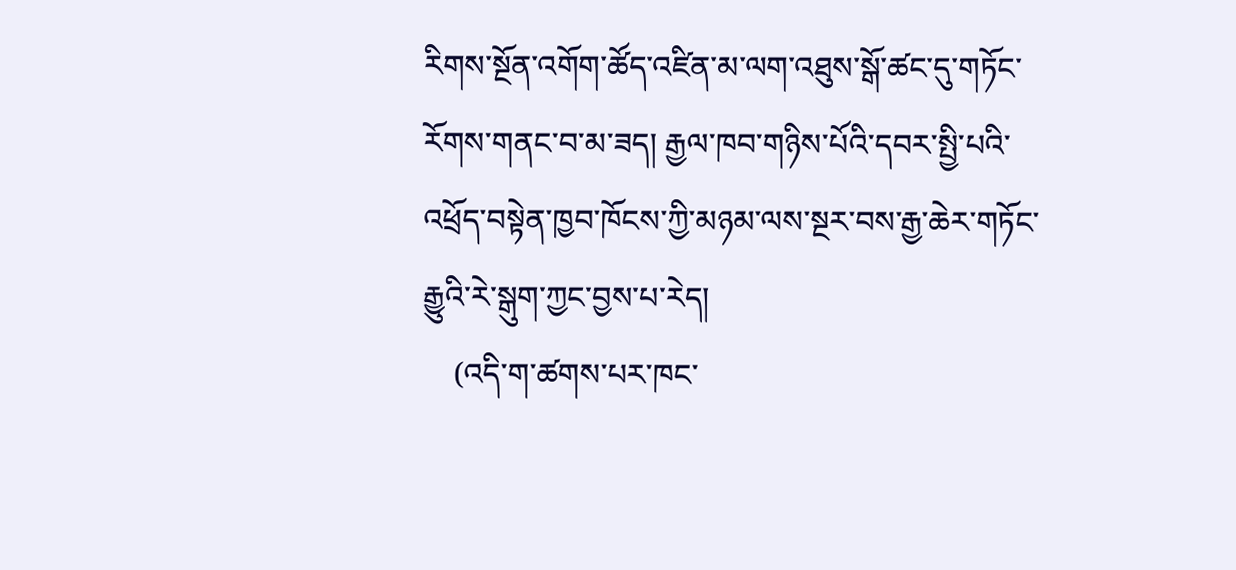རིགས་སྔོན་འགོག་ཚོད་འཛིན་མ་ལག་འཐུས་སྒོ་ཚང་དུ་གཏོང་རོགས་གནང་བ་མ་ཟད། རྒྱལ་ཁབ་གཉིས་པོའི་དབར་སྤྱི་པའི་འཕྲོད་བསྟེན་ཁྱབ་ཁོངས་ཀྱི་མཉམ་ལས་སྔར་བས་རྒྱ་ཆེར་གཏོང་རྒྱུའི་རེ་སྒུག་ཀྱང་བྱས་པ་རེད།
    (འདི་ག་ཚགས་པར་ཁང་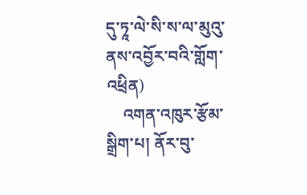དུ་ཏཱ་ལེ་སི་ས་ལ་མུའུ་ནས་འབྱོར་བའི་གློག་འཕྲིན)
    འགན་འཁུར་རྩོམ་སྒྲིག་པ། ནོར་བུ་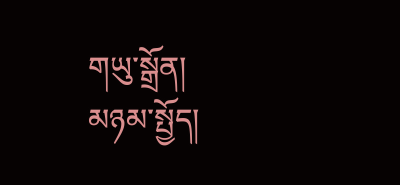གཡུ་སྒྲོན།
མཉམ་སྤྱོད།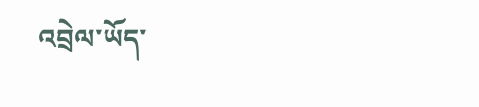འབྲེལ་ཡོད་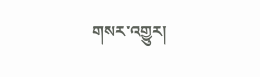གསར་འགྱུར།